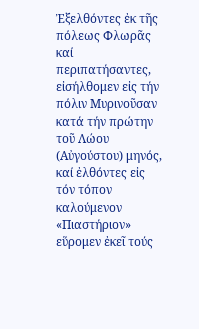Ἐξελθόντες ἐκ τῆς πόλεως Φλωρᾶς καί περιπατήσαντες, εἰσήλθομεν εἰς τήν πόλιν Μυρινοῦσαν κατά τήν πρώτην τοῦ Λώου (Αὐγούστου) μηνός, καί ἐλθόντες εἰς τόν τόπον καλούμενον «Πιαστήριον» εὕρομεν ἐκεῖ τούς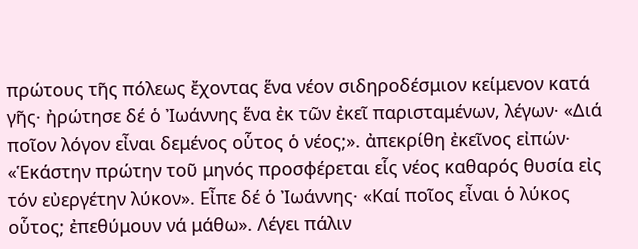πρώτους τῆς πόλεως ἔχοντας ἕνα νέον σιδηροδέσμιον κείμενον κατά γῆς· ἠρώτησε δέ ὁ Ἰωάννης ἕνα ἐκ τῶν ἐκεῖ παρισταμένων, λέγων· «Διά ποῖον λόγον εἶναι δεμένος οὗτος ὁ νέος;». ἀπεκρίθη ἐκεῖνος εἰπών· «Ἑκάστην πρώτην τοῦ μηνός προσφέρεται εἷς νέος καθαρός θυσία εἰς τόν εὐεργέτην λύκον». Εἶπε δέ ὁ Ἰωάννης· «Καί ποῖος εἶναι ὁ λύκος οὗτος; ἐπεθύμουν νά μάθω». Λέγει πάλιν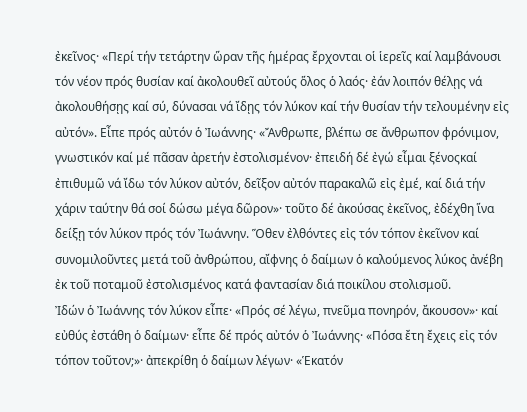ἐκεῖνος· «Περί τήν τετάρτην ὥραν τῆς ἡμέρας ἔρχονται οἱ ἱερεῖς καί λαμβάνουσι τόν νέον πρός θυσίαν καί ἀκολουθεῖ αὐτούς ὅλος ὁ λαός· ἐάν λοιπόν θέλῃς νά ἀκολουθήσῃς καί σύ, δύνασαι νά ἴδῃς τόν λύκον καί τήν θυσίαν τήν τελουμένην εἰς αὐτόν». Εἶπε πρός αὐτόν ὁ Ἰωάννης· «Ἄνθρωπε, βλέπω σε ἄνθρωπον φρόνιμον, γνωστικόν καί μέ πᾶσαν ἀρετήν ἐστολισμένον· ἐπειδή δέ ἐγώ εἶμαι ξένοςκαί ἐπιθυμῶ νά ἴδω τόν λύκον αὐτόν, δεῖξον αὐτόν παρακαλῶ εἰς ἐμέ, καί διά τήν χάριν ταύτην θά σοί δώσω μέγα δῶρον»· τοῦτο δέ ἀκούσας ἐκεῖνος, ἐδέχθη ἵνα δείξῃ τόν λύκον πρός τόν Ἰωάννην. Ὅθεν ἐλθόντες εἰς τόν τόπον ἐκεῖνον καί συνομιλοῦντες μετά τοῦ ἀνθρώπου, αἴφνης ὁ δαίμων ὁ καλούμενος λύκος ἀνέβη ἐκ τοῦ ποταμοῦ ἐστολισμένος κατά φαντασίαν διά ποικίλου στολισμοῦ.
Ἰδών ὁ Ἰωάννης τόν λύκον εἶπε· «Πρός σέ λέγω, πνεῦμα πονηρόν, ἄκουσον»· καί εὐθύς ἐστάθη ὁ δαίμων· εἶπε δέ πρός αὐτόν ὁ Ἰωάννης· «Πόσα ἔτη ἔχεις εἰς τόν τόπον τοῦτον;»· ἀπεκρίθη ὁ δαίμων λέγων· «Ἑκατόν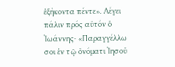ἑξήκοντα πέντε». Λέγει πάλιν πρός αὐτόν ὁ Ἰωάννης· «Παραγγέλλω σοι ἐν τῷ ὀνόματι Ἰησοῦ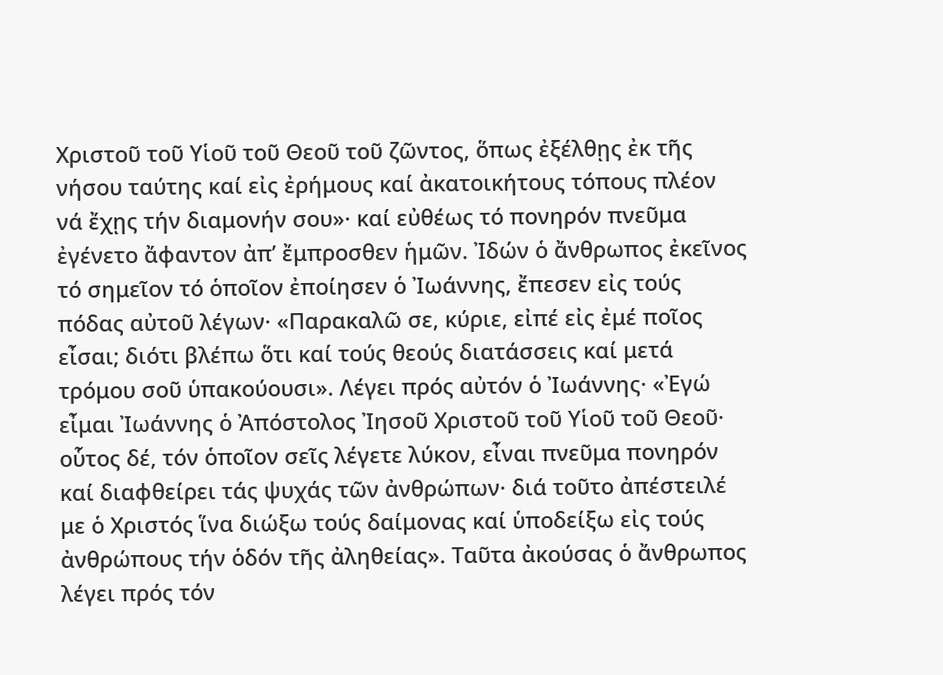Χριστοῦ τοῦ Υἱοῦ τοῦ Θεοῦ τοῦ ζῶντος, ὅπως ἐξέλθῃς ἐκ τῆς νήσου ταύτης καί εἰς ἐρήμους καί ἀκατοικήτους τόπους πλέον νά ἔχῃς τήν διαμονήν σου»· καί εὐθέως τό πονηρόν πνεῦμα ἐγένετο ἄφαντον ἀπ’ ἔμπροσθεν ἡμῶν. Ἰδών ὁ ἄνθρωπος ἐκεῖνος τό σημεῖον τό ὁποῖον ἐποίησεν ὁ Ἰωάννης, ἔπεσεν εἰς τούς πόδας αὐτοῦ λέγων· «Παρακαλῶ σε, κύριε, εἰπέ εἰς ἐμέ ποῖος εἶσαι; διότι βλέπω ὅτι καί τούς θεούς διατάσσεις καί μετά τρόμου σοῦ ὑπακούουσι». Λέγει πρός αὐτόν ὁ Ἰωάννης· «Ἐγώ εἶμαι Ἰωάννης ὁ Ἀπόστολος Ἰησοῦ Χριστοῦ τοῦ Υἱοῦ τοῦ Θεοῦ· οὗτος δέ, τόν ὁποῖον σεῖς λέγετε λύκον, εἶναι πνεῦμα πονηρόν καί διαφθείρει τάς ψυχάς τῶν ἀνθρώπων· διά τοῦτο ἀπέστειλέ με ὁ Χριστός ἵνα διώξω τούς δαίμονας καί ὑποδείξω εἰς τούς ἀνθρώπους τήν ὁδόν τῆς ἀληθείας». Ταῦτα ἀκούσας ὁ ἄνθρωπος λέγει πρός τόν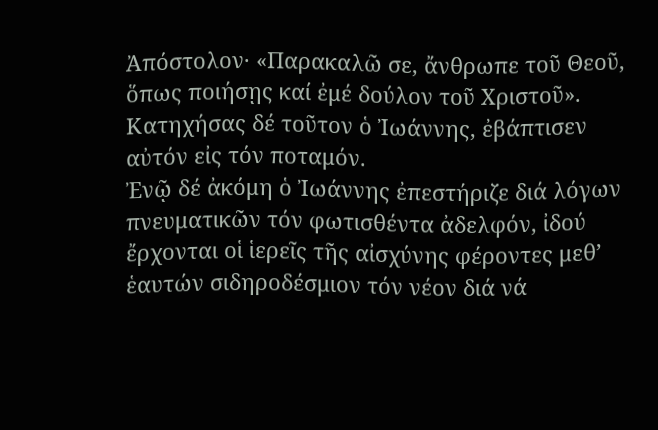Ἀπόστολον· «Παρακαλῶ σε, ἄνθρωπε τοῦ Θεοῦ, ὅπως ποιήσῃς καί ἐμέ δούλον τοῦ Χριστοῦ». Κατηχήσας δέ τοῦτον ὁ Ἰωάννης, ἐβάπτισεν αὐτόν εἰς τόν ποταμόν.
Ἐνῷ δέ ἀκόμη ὁ Ἰωάννης ἐπεστήριζε διά λόγων πνευματικῶν τόν φωτισθέντα ἀδελφόν, ἰδού ἔρχονται οἱ ἱερεῖς τῆς αἰσχύνης φέροντες μεθ’ ἑαυτών σιδηροδέσμιον τόν νέον διά νά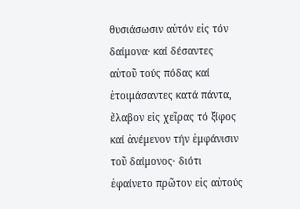θυσιάσωσιν αὐτόν εἰς τόν δαίμονα· καί δέσαντες αὐτοῦ τούς πόδας καί ἑτοιμάσαντες κατά πάντα, ἔλαβον εἰς χεῖρας τό ξίφος καί ἀνέμενον τήν ἐμφάνισιν τοῦ δαίμονος· διότι ἐφαίνετο πρῶτον εἰς αὐτούς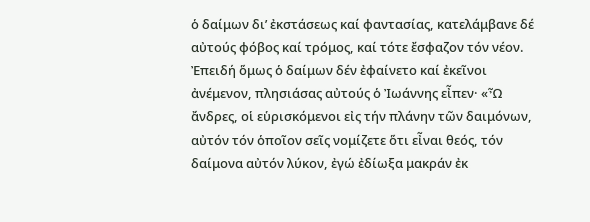ὁ δαίμων δι’ ἐκστάσεως καί φαντασίας, κατελάμβανε δέ αὐτούς φόβος καί τρόμος, καί τότε ἔσφαζον τόν νέον. Ἐπειδή ὅμως ὁ δαίμων δέν ἐφαίνετο καί ἐκεῖνοι ἀνέμενον, πλησιάσας αὐτούς ὁ Ἰωάννης εἶπεν· «Ὦ ἄνδρες, οἱ εὑρισκόμενοι εἰς τήν πλάνην τῶν δαιμόνων, αὐτόν τόν ὁποῖον σεῖς νομίζετε ὅτι εἶναι θεός, τόν δαίμονα αὐτόν λύκον, ἐγώ ἐδίωξα μακράν ἐκ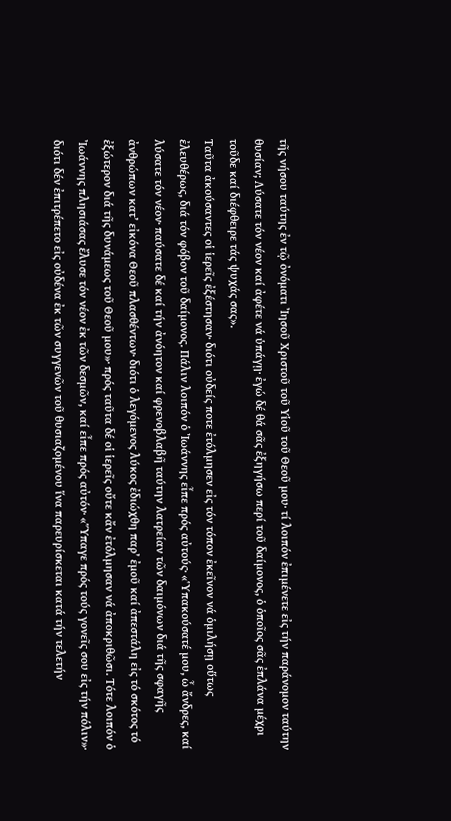τῆς νήσου ταύτης ἐν τῷ ὀνόματι Ἰησοῦ Χριστοῦ τοῦ Υἱοῦ τοῦ Θεοῦ μου· τί λοιπόν ἐπιμένετε εἰς τήν παράνομον ταύτην θυσίαν; Λύσατε τόν νέον καί ἀφέτε νά ὑπάγῃ· ἐγώ δέ θά σᾶς ἐξηγήσω περί τοῦ δαίμονος, ὁ ὁποῖος σᾶς ἐπλάνα μέχρι τοῦδε καί διέφθειρε τάς ψυχάς σας».
Ταῦτα ἀκούσαντες οἱ ἱερεῖς ἐξέστησαν· διότι οὐδείς ποτε ἐτόλμησεν εἰς τόν τόπον ἐκεῖνον νά ὁμιλήσῃ οὕτως ἐλευθέρως, διά τόν φόβον τοῦ δαίμονος. Πάλιν λοιπόν ὁ Ἰωάννης εἶπε πρός αὐτούς· «Ὑπακούσατέ μου, ὦ ἄνδρες, καί λύσατε τόν νέον· παύσατε δέ καί τήν ἀνόητον καί φρενοβλαβῆ ταύτην λατρείαν τῶν δαιμόνων διά τῆς σφαγῆς ἀνθρώπων κατ’ εἰκόνα Θεοῦ πλασθέντων· διότι ὁ λεγόμενος λύκος ἐδιώχθη παρ’ ἐμοῦ καί ἀπεστάλη εἰς τό σκότος τό ἐξώτερον διά τῆς δυνάμεως τοῦ Θεοῦ μου»· πρός ταῦτα δέ οἱ ἱερεῖς οὔτε κἄν ἐτόλμησαν νά ἀποκριθῶσι. Τότε λοιπόν ὁ Ἰωάννης πλησιάσας ἔλυσε τόν νέον ἐκ τῶν δεσμῶν, καί εἶπε πρός αὐτόν· «Ὕπαγε πρός τούς γονεῖς σου εἰς τήν πόλιν»· διότι δέν ἐπιτρέπετο εἰς οὐδένα ἐκ τῶν συγγενῶν τοῦ θυσιαζομένου ἵνα παρευρίσκεται κατά τήν τελετήν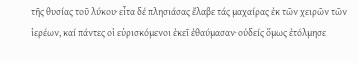τῆς θυσίας τοῦ λύκου· εἶτα δέ πλησιάσας ἔλαβε τάς μαχαίρας ἐκ τῶν χειρῶν τῶν ἱερέων, καί πάντες οἱ εὑρισκόμενοι ἐκεῖ ἐθαύμασαν· οὐδείς ὅμως ἐτόλμησε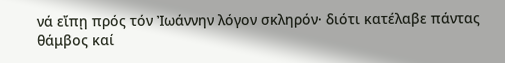νά εἴπῃ πρός τόν Ἰωάννην λόγον σκληρόν· διότι κατέλαβε πάντας θάμβος καί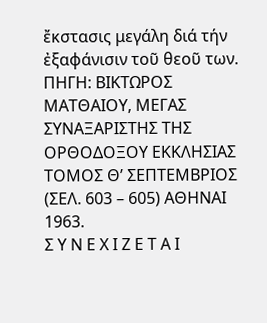ἔκστασις μεγάλη διά τήν ἐξαφάνισιν τοῦ θεοῦ των.
ΠΗΓΗ: ΒΙΚΤΩΡΟΣ ΜΑΤΘΑΙΟΥ, ΜΕΓΑΣ ΣΥΝΑΞΑΡΙΣΤΗΣ ΤΗΣ ΟΡΘΟΔΟΞΟΥ ΕΚΚΛΗΣΙΑΣ ΤΟΜΟΣ Θ’ ΣΕΠΤΕΜΒΡΙΟΣ (ΣΕΛ. 603 – 605) ΑΘΗΝΑΙ 1963.
Σ Υ Ν Ε Χ Ι Ζ Ε Τ Α Ι